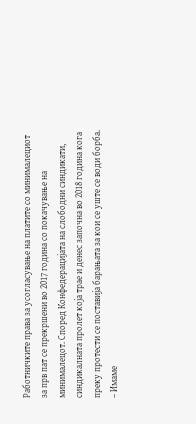Работничките права за усогласување на платите со минималециот за прв пат се прекршени во 2017 година со покачување на минималецот. Според Конфедерацијата на слободни синдикати, синдикалната пролет која трае и денес започна во 2018 година кога преку протести се поставија барањата за кои се уште се води борба.
– Имаме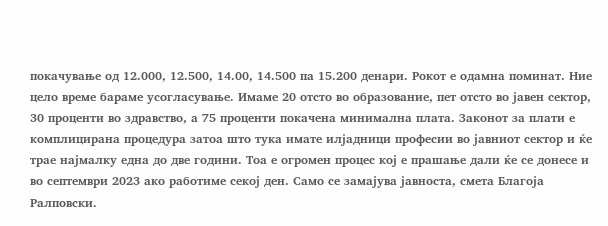покачување од 12.000, 12.500, 14.00, 14.500 па 15.200 денари. Рокот е одамна поминат. Ние цело време бараме усогласување. Имаме 20 отсто во образование, пет отсто во јавен сектор, 30 проценти во здравство, а 75 проценти покачена минимална плата. Законот за плати е комплицирана процедура затоа што тука имате илјадници професии во јавниот сектор и ќе трае најмалку една до две години. Тоа е огромен процес кој е прашање дали ќе се донесе и во септември 2023 ако работиме секој ден. Само се замајува јавноста, смета Благоја Ралповски.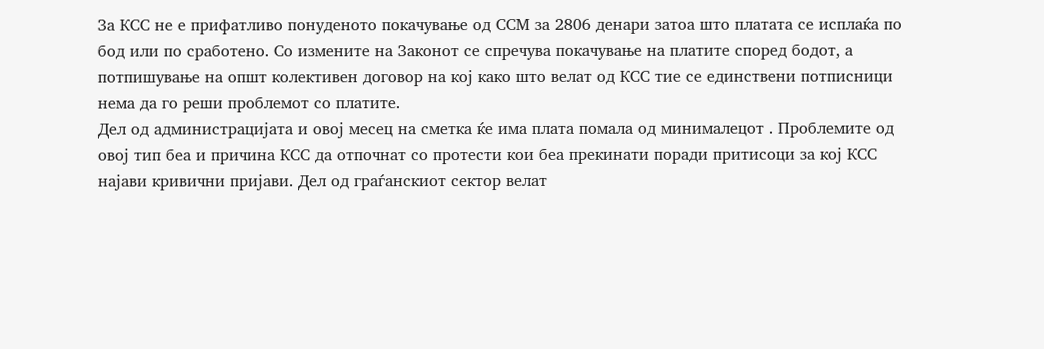За КСС не е прифатливо понуденото покачување од ССМ за 2806 денари затоа што платата се исплаќа по бод или по сработено. Со измените на Законот се спречува покачување на платите според бодот, а потпишување на општ колективен договор на кој како што велат од КСС тие се единствени потписници нема да го реши проблемот со платите.
Дел од администрацијата и овој месец на сметка ќе има плата помала од минималецот . Проблемите од овој тип беа и причина КСС да отпочнат со протести кои беа прекинати поради притисоци за кој КСС најави кривични пријави. Дел од граѓанскиот сектор велат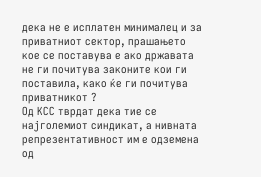дека не е исплатен минималец и за приватниот сектор, прашањето кое се поставува е ако државата не ги почитува законите кои ги поставила, како ќе ги почитува приватникот ?
Од КСС тврдат дека тие се најголемиот синдикат, а нивната репрезентативност им е одземена од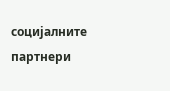социјалните партнери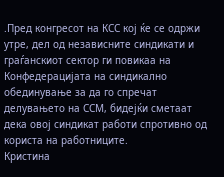.Пред конгресот на КСС кој ќе се одржи утре, дел од независните синдикати и граѓанскиот сектор ги повикаа на Конфедерацијата на синдикално обединување за да го спречат делувањето на ССМ, бидејќи сметаат дека овој синдикат работи спротивно од користа на работниците.
Кристина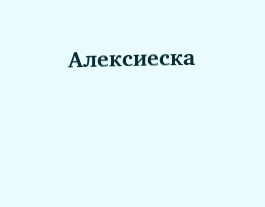Алексиеска